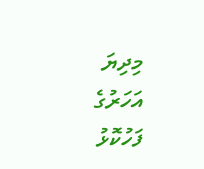މިދިޔަ އަހަރުގެ ފަހުކޮޅު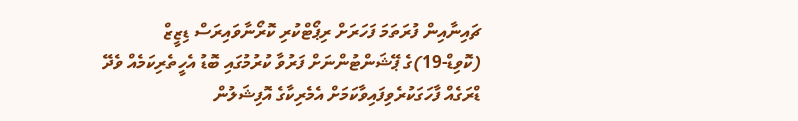ޗައިނާއިން ފުރަތަމަ ފަހަރަށް ރިޕޯޓްކުރި ކޮރޯނާވައިރަސް ޑިޒީޒް (ކޮވިޑް-19)ގެ ޕޭޝަންޓުންނަށް ފަރުވާ ކުރުމުގައި ބޮޑު އެހީތެރިކަމެއް ވެދޭ ޑްރަގެއް ފާހަގަކުރެވިފައިވާކަމަށް އެމެރިކާގެ އޮފިޝަލުން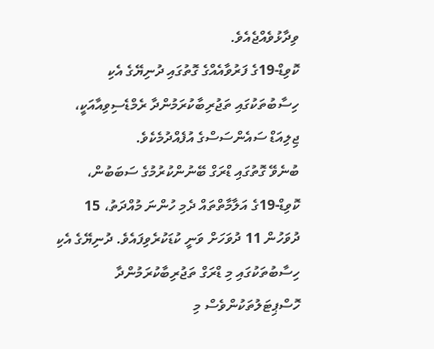ވިދާޅުވެއްޖެއެވެ.
ކޮވިޑް-19ގެ ފަރުވާއެއްގެ ގޮތުގައި ދުނިޔޭގެ އެކި ހިސާބުތަކުގައި ތަޖުރިބާކުރަމުންދާ ރެމްޑެސިވިއާއަކީ، ޖިލިއަޑް ސައެންސަސްގެ އުފެއްދުމެކެވެ.
ބުނެވޭ ގޮތުގައި ޑްރަގް ބޭނުންކުރުމުގެ ސަބަބުން، ކޮވިޑް-19ގެ އަލާމާތްތައް ދެމި ހުންނަ މުއްދަތު، 15 ދުވަހުން 11 ދުވަހަށް ވަނީ ކުޑަކުރެވިފައެވެ. ދުނިޔޭގެ އެކި ހިސާބުތަކުގައި މި ޑްރަގް ތަޖުރިބާކުރަމުންދާ ހޮސްޕިޓަލުތަކުންވެސް މި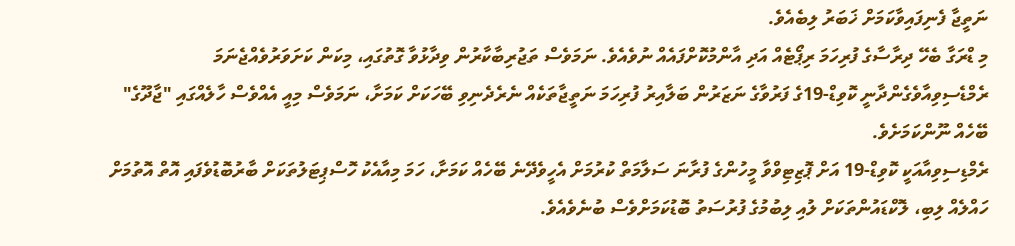ނަތީޖާ ފެނިފައިވާކަމަށް ޚަބަރު ލިބެއެވެ.
މި ޑްރަގާ ބެހޭ ދިރާސާގެ ފުރިހަމަ ރިޕޯޓެއް އަދި އާންމުކޮށްފައެއް ނުވެއެވެ. ނަމަވެސް ތަޖުރިބާކާރުން ވިދާޅުވާ ގޮތުގައި، މިކަން ކަށަވަރުވެއްޖެނަމަ ރެމްޑެސިވިއާވެގެންދާނީ ކޮވިޑް-19ގެ ފަރުވާގެ ނަޒަރުން ބަލާއިރު ފުރިހަމަ ނަތީޖާތަކެއް ނެރެދެނިވި ބޭހަކަށް ކަމަށާ، ނަމަވެސް މިއީ އެއްވެސް ހާލެއްގައި "ޖާދޫގެ" ބޭހެއް ނޫންކަމަށެވެ.
ރެމްޑިސިވިއާއަކީ ކޮވިޑް-19 އަށް ޕޮޒިޓިވްވާ މީހުންގެ ފުރާނަ ސަލާމަތް ކުރުމަށް އެހީވެދޭނެ ބޭހެއް ކަމަށާ، ހަމަ މިއާއެކު ހޮސްޕިޓަލުތަކަށް ބާރުބޮޑުވެފައި އޮތް އޮތުމަށް ހައްލެއް ލިބި، ލޮކްޑައުންތަކަށް ލުއި ލިބުމުގެ ފުރުސަތު ބޮޑުކަމަށްވެސް ބުނެވެއެވެ.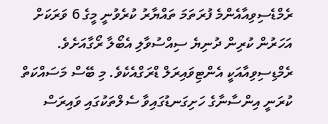ރެމްޑެސިވިއާއެންމެ ފުރަތަމަ ތައްޔާރު ކުރެވުނީ މީގެ 6 ވަރަކަށް އަހަރުން ކުރިން ދުނިޔެ ސިއްސުވާލި އެބޯލާ ރޯގާއަށެވެ. ރެމްޑިސިވިއާއަކީ އެންޓިވައިރަލް ޑްރަގްއެކެވެ. މި ބޭސް މަސައްކަތް ކުރަނީ އިންސާނާގެ ހަށިގަނޑުގައިވާ ސެލްތަކުގައި ވައިރަސް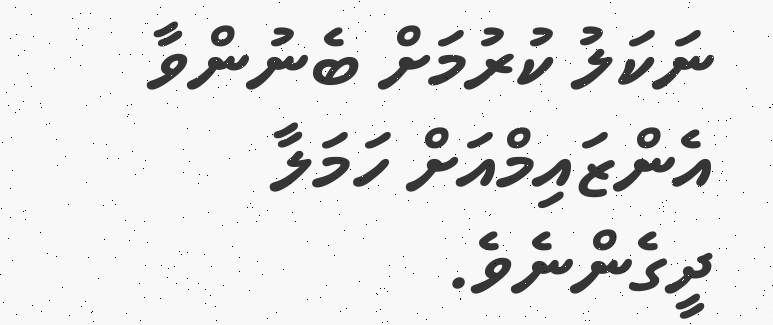ނަކަލު ކުރުމަށް ބެނުންވާ އެންޒައިމްއަށް ހަމަލާ ދީގެންނެވެ.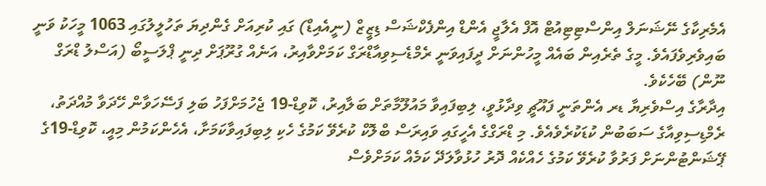އެމެރިކާގެ ނޭޝަނަލް އިންސްޓިޓިއުޓް އޮފް އެލާޖީ އެންޑް އިންފެކްޝަސް ޑިޒީޒް (ނީއެއިޑް) ގައި ކުރިއަށް ގެންދިޔަ ތަހުލީލުގައި 1063 މީހަކު ވަނީ ބައިވެރިވެފައެވެ. މީގެ ތެރެއިން ބައެއް މީހުންނަށް ދީފައިވަނީ ރެމްޑެސިވިއާޑްރަގް ކަމަށްވާއިރު، އަނެއް ގުރޫޕަށް ދިނީ ޕްލަސީބޯ (އަސްލު ޑްރަގް ނޫން) ބޭހެކެވެ.
އިދާރާގެ އިސްވެރިޔާ ޑރ އެންތަނީ ފައޫޗީ ވިދާޅުވީ، ލިބިފައިވާ މައުލޫމާތަށް ބަލާއިރު، ކޮވިޑް-19 ޖެހުމަށްފަހު ބަލި ފަސޭހަވާން ހޭދަވާ މުއްދަތު، ރެމްޑިސިވިއާގެ ސަބަބުން ކުޑަކުރެވެއެވެ. މި ޑްރަގްގެ އެހީގައި ވައިރަސް ބްލޮކް ކުރެވޭ ކަމުގެ ހެކި ލިބިފައިވާކަމަށާ، އެހެންކަމުން މިއީ، ކޮވިޑް-19ގެ ޕޭޝަންޓުންނަށް ފަރުވާ ކުރެވޭ ކަމުގެ ހެއްކެއް ދޮރު ހުޅުވާލަދޭ ކަމެއް ކަމަށްވެސް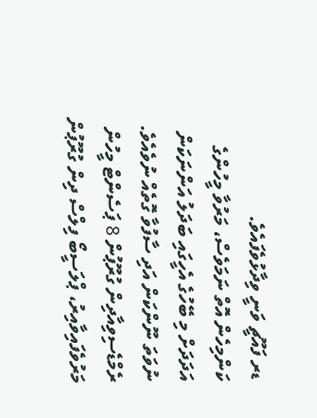ޑރ ފައޫޗީ ވަނީ ވިދާޅުވެފައެވެ.
ކަންމިހެން އޮތް ނަމަވެސް، މަރުވާ މީހުންގެ އަދަދަށް މި ބޭހުގެ އެހީގައި ބަދަލު އަންނަކަން ނުވަތަ ނޫންކަން އަދި ސާފުވާ ގޮތެއް ނުވެއެވެ. ރެމްޑެސިވިއާދިން ގުރޫޕުން 8 ޕަސެންޓް މީހުން މަރުވެފައިވާއިރު، ޕްލަސީބޯ ފިލްސް ދިން ގުރޫޕުން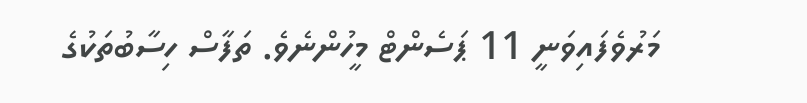މަރުވެފައިވަނީ 11 ޕަސެންޓް މީހުންނެވެ. ތަފާސް ހިސާބުތަކުގެ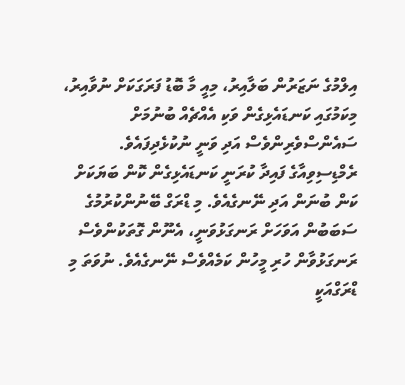އިލްމުގެ ނަޒަރުން ބަލާއިރު، މިއީ މާ ބޮޑު ފަރަގަކަށް ނުވާއިރު، މިކަމުގައި ކަނޑައެޅިގެން ވަކި އެއްޗެއް ބުނުމަށް ސައެންސްވެރިންވެސް އަދި ވަނީ ނުކުޅެދިފައެވެ.
ރެމްޑިސިވިއާގެ ފައިދާ ކުރަނީ ކަނޑައެޅިގެން ކޮން ބަޔަކަށް ކަން ބުނަން އަދި ނޭނގެއެވެ. މި ޑްރަގް ބޭނުންކުރުމުގެ ސަބަބުން އަވަހަށް ރަނގަޅުވަނީ، އެނޫން ގޮތަކުންވެސް ރަނގަޅުވާން ހުރި މީހުން ކަމެއްވެސް ނޭނގެއެވެ. ނުވަތަ މި ޑްރަގްއަކީ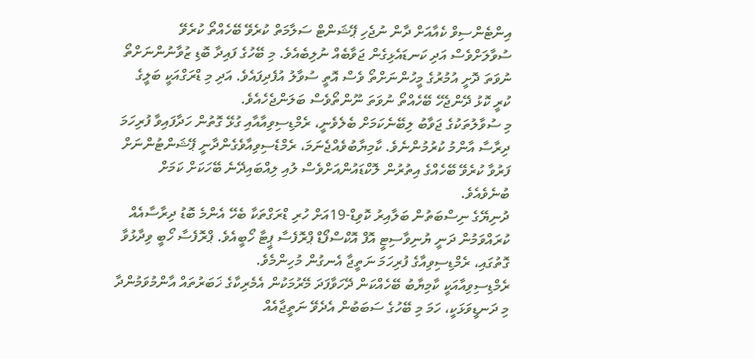އިންޓެންސިވް ކެއާއަށް ދާން ނުޖެހި ޕޭޝަންޓް ސަލާމަތް ކުރެވޭ ބޭހެއްތޯ ކުރެވޭ ސުވާލަށްވެސް އަދި ކަނޑައެޅިގެން ޖަވާބެއް ނުލިބެއެވެ. މި ބޭހުގެ ފައިދާ ބޮޑި ޒުވާނުންނަށްތޯ ނުވަތަ ދޮށީ އުމުރުގެ މީހުންނަށްތޯ ވެސް އޮތީ ސުވާލު އުފެދިފައެވެ. އަދި މި ޑްރަގްއަކީ ބަލީގެ ކުރީ ކޮޅު ދޭންޖެހޭ ބޭހެއްތޯ ނުވަތަ ނޫންތޯވެސް ބަލަންޖެހެއެވެ.
މި ސުވާލުތަކުގެ ޖަވާބު ލިބޭނެކަމަށް ބެލެވެނީ، ރެމްޑިސިވިއާއާއި ގުޅޭ ގޮތުން ހަދާފައިވާ ފުރިހަމަ ދިރާސާ އާންމު ކުރުމުންނެވެ. ކާމިޔާބުވެއްޖެނަމަ، ރެމްޑެސިވިއާވެގެންދާނީ ޕޭޝަންޓުންނަށް ފަރުވާ ކުރެވޭ ބޭހެއްގެ އިތުރުން ލޮކްޑައުންއަށްވެސް ލުއި ލިއްބައިދޭނެ ބޭހަކަށް ކަމަށް ބުނެވެއެވެ.
ދުނިޔޭގެ ނިސްބަތުން ބަލާއިރު ކޮވިޑް-19އަށް ހުރި ޑްރަގްތަކާ ބެހޭ އެންމެ ބޮޑު ދިރާސާއެއް ކުރައްވަމުން ދަނީ ޔުނިވާސިޓީ އޮފް އޮކްސްފޯޑް ޕްރޮފެސާ ޕީޓާ ހޯބީއެވެ. ޕްރޮފެސާ ހޯބީ ވިދާޅުވާ ގޮތުގައި، ރެމްޑިސިވިއާގެ ފުރިހަމަ ނަތީޖާ އެނގުން މުހިންމެވެ.
ރެމްޑިސިވިއާއަކީ ކާމިޔާބު ބޭހެއްކަން ދޭހަވާފަދަ މޭރުމަކުން އެމެރިކާގެ ޚަބަރުތައް އާންމުވަމުންދާ މި ދަނޑީވަޅަކީ، ހަމަ މި ބޭހުގެ ސަބަބުން އެދެވޭ ނަތީޖާއެއް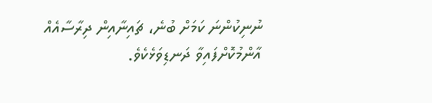ނުނިކުންނަ ކަމަށް ބުނެ، ޗައިނާއިން ދިރާސާއެއް އާންމުކޮށްފައިވާ ދަނޑިވަޅެކެވެ.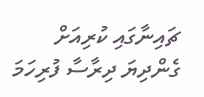ޗައިނާގައި ކުރިއަށް ގެންދިޔަ ދިރާސާ ފުރިހަމަ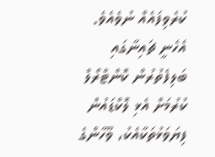ކުރެވިފައެއް ނުވެއެވެ. އެހެނީ ޗައިނާގައި ބަލިފެތުރުން ކޮންޓްރޯލް ކުރުމަށް އެޅި ލޮކްޑައުން ފިޔަވަޅުތަކާއެކު، ވޫހާންގެ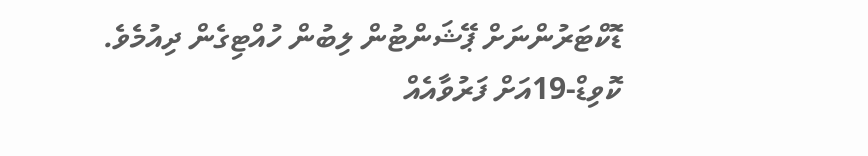ޑޮކްޓަރުންނަށް ޕޭޝަންޓުން ލިބުން ހުއްޓިގެން ދިއުމެވެ.
ކޮވިޑް-19އަށް ފަރުވާއެއް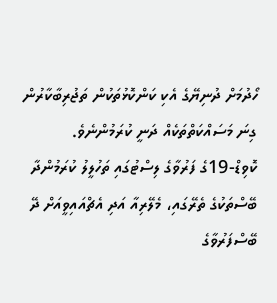ހޯދުމަށް ދުނިޔޭގެ އެކި ކަންކޮޅުތަކުން ތަޖުރިބާކާރުން ގިނަ މަސައްކަތްތަކެއް ދަނީ ކުރަމުންނެވެ. ކޮވިޑް-19ގެ ފަރުވާގެ ލިސްޓުގައި ތަހުލީލު ކުރަމުންދާ ބޭސްތަކުގެ ތެރޭގައި، މެލޭރިއާ އަދި އެޗްއައިވީއަށް ދޭ ބޭސްފަރުވާގެ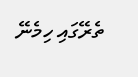ތެރޭގައި ހިމެނޭ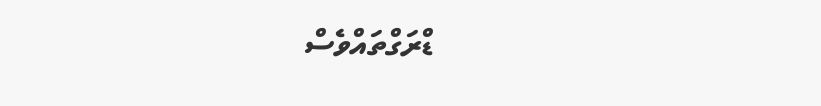ޑްރަގްތައްވެސް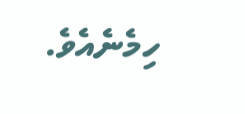ހިމެނެއެވެ.